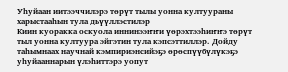Уһуйаан иитээччилэрэ төрүт тылы уонна култуураны харыстааһын тула дьүүллэстилэр
Киин куоракка оскуола иннинээҥҥи үөрэхтээһиҥҥэ төрүт тыл уонна култуура эйгэтин тула кэпсэттиллэр. Дойду таһымнаах научнай кэмпириэнсийэҕэ өрөспүүбүлүкэҕэ уһуйааннарын үлэһиттэрэ уопут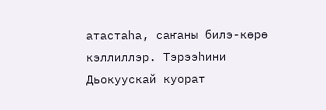атастаһа, саҥаны билэ-көрө кэллиллэр. Тэрээһини Дьокуускай куорат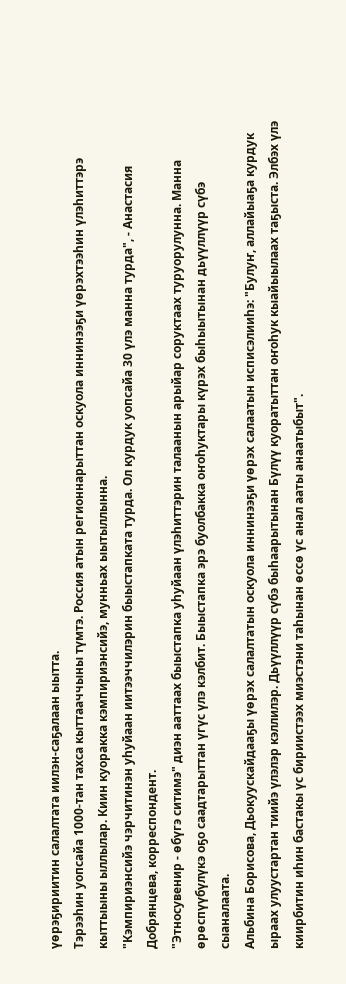үөрэҕириитин салалтата иилэн-саҕалаан ыытта.
Тэрээһин уопсайа 1000-тан тахса кыттааччыны түмтэ. Россия атын регионнарыттан оскуола иннинээҕи үөрэхтээһин үлэһиттэрэ кыттыыны ыллылар. Киин куоракка кэмпириэнсийэ, мунньах ыытыллынна.
"Кэмпириэнсийэ чэрчитинэн уһуйаан иитээччилэрин быыстапката турда. Ол курдук уопсайа 30 үлэ манна турда", - Анастасия Добрянцева, корреспондент.
"Этносувенир - өбүгэ ситимэ" диэн ааттаах быыстапка уһуйаан үлэһиттэрин талаанын арыйар соруктаах туруорулунна. Манна өрөспүүбүлүкэ оҕо саадтарыттан үгүс үлэ кэлбит. Быыстапка эрэ буолбакка оҥоһуктары күрэх быһыытынан дьүүллүүр сүбэ сыаналаата.
Альбина Борисова, Дьокуускайдааҕы үөрэх салалтатын оскуола иннинээҕи үөрэх салаатын исписэлииһэ: "Булуҥ, аллайыаҕа курдук ыраах улуустартан тиийэ үлэлэр кэллилэр. Дьүүллүүр сүбэ быһаарытынан Бүлүү куоратыттан оҥоһук кыайыылаах таҕыста. Элбэх үлэ киирбитин иһин бастакы үс бириистээх миэстэни таһынан өссө үс анал ааты анаатыбыт".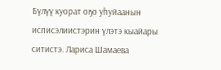Бүлүү куорат оҕо уһуйаанын исписэлиистэрин үлэтэ кыайары ситистэ. Лариса Шамаева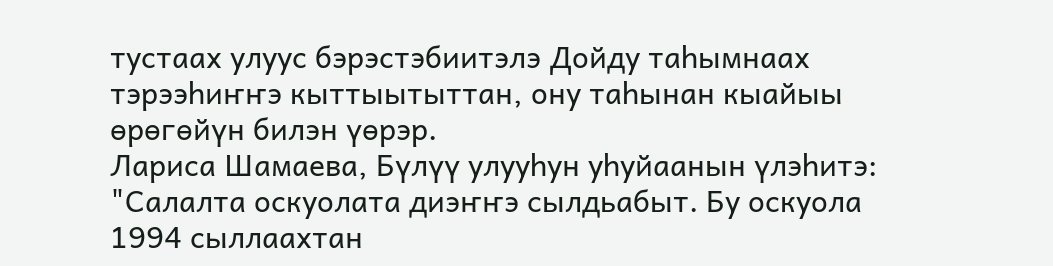тустаах улуус бэрэстэбиитэлэ Дойду таһымнаах тэрээһиҥҥэ кыттыытыттан, ону таһынан кыайыы өрөгөйүн билэн үөрэр.
Лариса Шамаева, Бүлүү улууһун уһуйаанын үлэһитэ: "Салалта оскуолата диэҥҥэ сылдьабыт. Бу оскуола 1994 сыллаахтан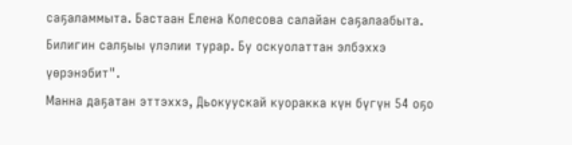саҕаламмыта. Бастаан Елена Колесова салайан саҕалаабыта. Билигин салҕыы үлэлии турар. Бу оскуолаттан элбэххэ үөрэнэбит".
Манна даҕатан эттэххэ, Дьокуускай куоракка күн бүгүн 54 оҕо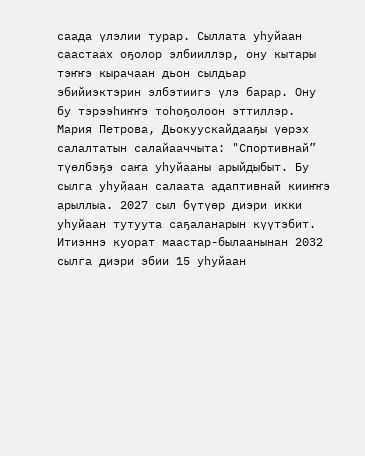саада үлэлии турар. Сыллата уһуйаан саастаах оҕолор элбииллэр, ону кытары тэҥҥэ кырачаан дьон сылдьар эбийиэктэрин элбэтиигэ үлэ барар. Ону бу тэрээһиҥҥэ тоһоҕолоон эттиллэр.
Мария Петрова, Дьокуускайдааҕы үөрэх салалтатын салайааччыта: "Спортивнай” түөлбэҕэ саҥа уһуйааны арыйдыбыт. Бу сылга уһуйаан салаата адаптивнай кииҥҥэ арыллыа. 2027 сыл бүтүөр диэри икки уһуйаан тутуута саҕаланарын күүтэбит. Итиэннэ куорат маастар-былаанынан 2032 сылга диэри эбии 15 уһуйаан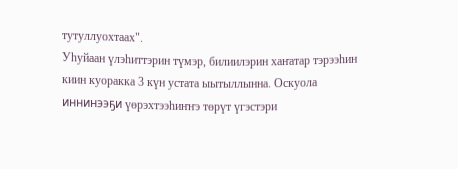тутуллуохтаах".
Уһуйаан үлэһиттэрин түмэр, билиилэрин хаҥатар тэрээһин киин куоракка 3 күн устата ыытыллынна. Оскуола иннинээҕи үөрэхтээһиҥҥэ төрүт үгэстэри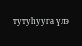тутуһууга үлэ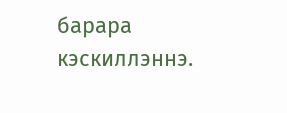барара кэскиллэннэ.